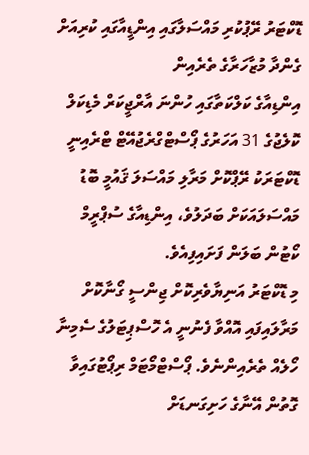ޑޮކްޓަރު ރޭޕުކުރި މައްސަލާގައި އިންޑީއާގައި ކުރިއަށް ގެންދާ މުޒާހަރާގެ ތެރެއިން
އިންޑިއާގެ ކަލްކަތާގައި ހުންނަ އާރްޖީކަރް މެޑިކަލް ކޮލެޖުގެ 31 އަހަރުގެ ޕޯސްޓްގްރެޖުއޭޓް ޓްރެއިނީ ޑޮކްޓަރަކު ރޭޕްކޮށް މަރާލި މައްސަލަ ޤައުމީ ބޮޑު މައްސަލައަކަށް ބަދަލުވެ، އިންޑިއާގެ ސުޕްރީމް ކޯޓުން ބަލަން ފަށައިފިއެވެ.
މި ޑޮކްޓަރު އަނިޔާވެރިކޮށް ޖިންސީ ގޯނާކޮށް މަރާލައިފައި އޮއްވާ ފެނުނީ އެ ހޮސްޕިޓަލުގެ ސެމިނާ ހޯލެއް ތެރެއިންނެވެ. ޕޯސްޓްމޯޓަމް ރިޕޯޓުގައިވާ ގޮތުން އޭނާގެ ހަށިގަނޑަށް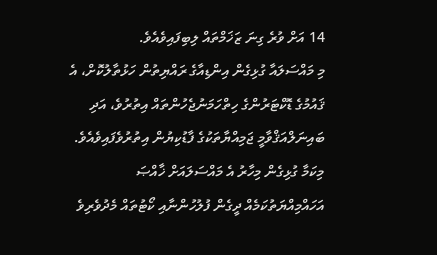14 އަށް ވުރެ ގިނަ ޒަޚަމްތައް ލިބިފައިވެއެވެ.
މި މައްސަލައާ ގުޅިގެން އިންޑިއާގެ ރައްޔިތުން ހަޅުތާލުކޮށް، އެ ޤައުމުގެ ޑޮކްޓަރުންގެ ހިތްހަމަނުޖެހުންތައް އިތުރުވެ، އަދި ބައިނަލްއަޤްވާމީ ޖަމިއްޔާތަކުގެ ފާޑުކިޔުން އިތުރުވެފައިވެއެވެ. މިކަމާ ގުޅިގެން މިހާރު އެ މައްސަލައަށް ޚާއްޞަ އަހައްމިއްޔަތުކަމެއް ދީގެން ފުލުހުންނާއި ކޯޓުތައް މެދުވެރިވެ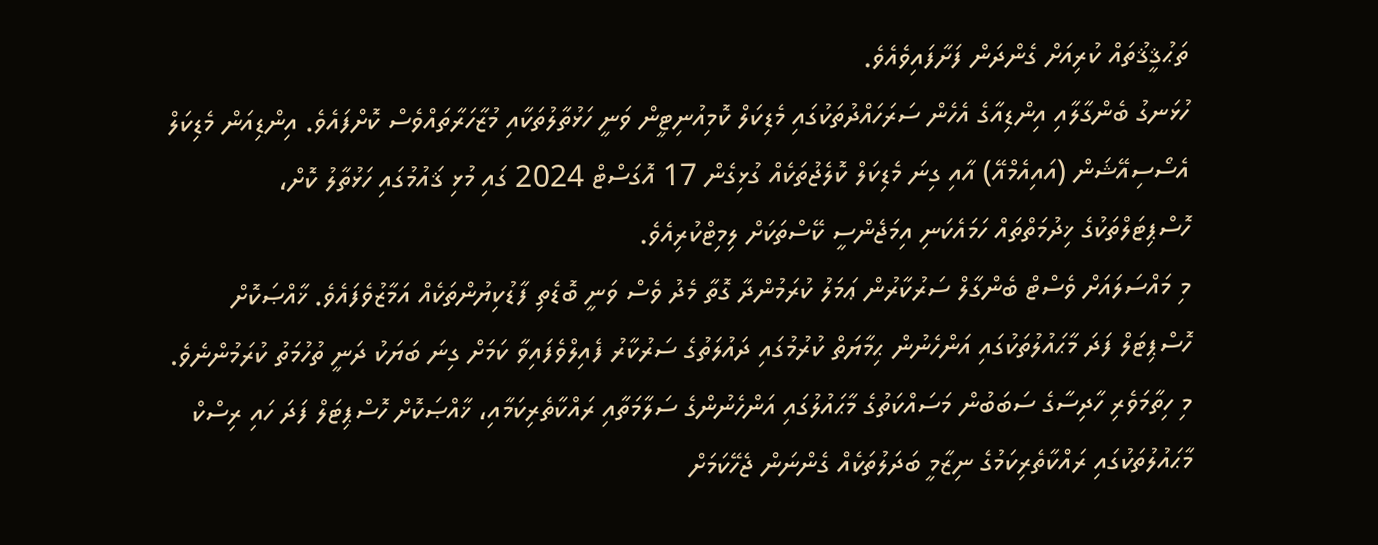ތަޙުޤީޤުތައް ކުރިއަށް ގެންދަން ފަށާފައިވެއެވެ.
ހުޅަނގު ބެންގާލާއި އިންޑިއާގެ އެހެން ސަރަހައްދުތަކުގައި މެޑިކަލް ކޮމިއުނިޓީން ވަނީ ހަޅުތާލުތަކާއި މުޒާހަރާތައްވެސް ކޮށްފައެވެ. އިންޑިއަން މެޑިކަލް އެސޯސިއޭޝަން (އައިއެމްއޭ) އާއި ގިނަ މެޑިކަލް ކޮލެޖުތަކެއް ގުޅިގެން 17 އޮގަސްޓް 2024 ގައި މުޅި ޤައުމުގައި ހަޅުތާލު ކޮށް، ހޮސްޕިޓަލްތަކުގެ ޚިދުމަތްތައް ހަމައެކަނި އިމަޖެންސީ ކޭސްތަކަށް ލިމިޓްކުރިއެވެ.
މި މައްސަލައަށް ވެސްޓް ބެންގާލް ސަރުކާރުން ޢަމަލު ކުރަމުންދާ ގޮތާ މެދު ވެސް ވަނީ ބޮޑެތި ފާޑުކިޔުންތަކެއް އަމާޒުވެފައެވެ. ޚާއްޞަކޮށް ހޮސްޕިޓަލް ފަދަ މާޙައުލުތަކުގައި އަންހެނުން ޙިމާޔަތް ކުރުމުގައި ދައުލަތުގެ ސަރުކާރު ފެއިލްވެފައިވާ ކަމަށް ގިނަ ބަޔަކު ދަނީ ތުހުމަތު ކުރަމުންނެވެ.
މި ހިތާމަވެރި ހާދިސާގެ ސަބަބުން މަސައްކަތުގެ މާޙައުލުގައި އަންހެނުންގެ ސަލާމަތާއި ރައްކާތެރިކަމާއި، ޚާއްޞަކޮށް ހޮސްޕިޓަލް ފަދަ ހައި ރިސްކް މާޙައުލުތަކުގައި ރައްކާތެރިކަމުގެ ނިޒާމީ ބަދަލުތަކެއް ގެންނަން ޖެހޭކަމަށް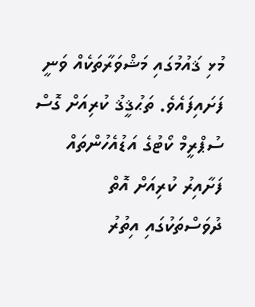މުޅި ޤައުމުގައި މަޝްވަރާތަކެއް ވަނީ ފަށައިފައެވެ. ތަޙުޤީޤު ކުރިއަށް ގޮސް ސުޕްރީމް ކޯޓުގެ އަޑުއެހުންތައް ފަށާއިރު ކުރިއަށް އޮތް ދުވަސްތަކުގައި އިތުރު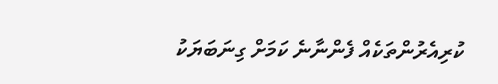ކުރިއެރުންތަކެއް ފެންނާނެ ކަމަށް ގިނަބަޔަކު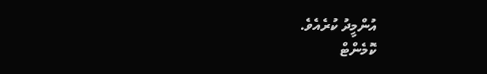އުންމީދު ކުރެއެވެ.
ކޮމެންޓް